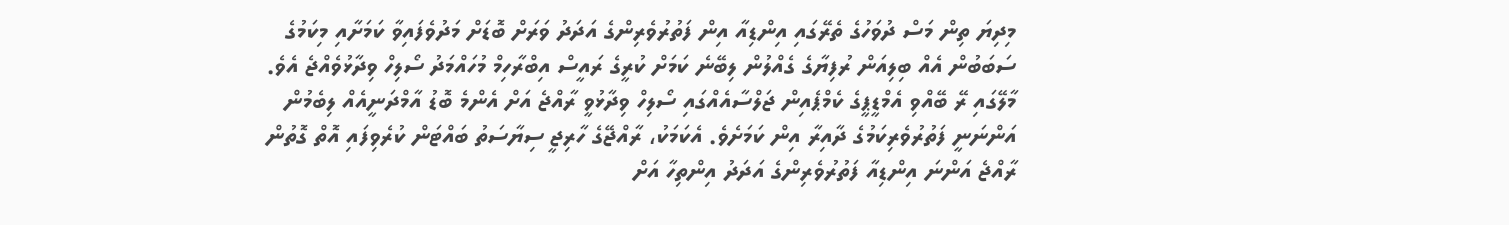މިދިޔަ ތިން މަސް ދުވަހުގެ ތެރޭގައި އިންޑިއާ އިން ފަތުރުވެރިންގެ އަދަދު ވަރަށް ބޮޑަށް މަދުވެފައިވާ ކަމަށާއި މިކަމުގެ ސަބަބުން އެއް ބިލިއަން ރުފިޔާގެ ގެއްލުން ލިބޭނެ ކަމަށް ކުރީގެ ރައީސް އިބްރާހިމް މުހައްމަދު ސޯލިހް ވިދާޅުވެއްޖެ އެވެ.
މާލޭގައި ރޭ ބޭއްވި އެމްޑީޕީގެ ކެމްޕެއިން ޖަލްސާއެއްގައި ސޯލިހް ވިދާޅުވީ ރާއްޖެ އަށް އެންމެ ބޮޑު އާމްދަނީއެއް ލިބެމުން އަންނަނީ ފަތުރުވެރިކަމުގެ ދާއިރާ އިން ކަމަށެވެ. އެކަމަކު، ރާއްޖޭގެ ހާރިޖީ ސިޔާސަތު ބައްޓަން ކުރެވިފައި އޮތް ގޮތުން ރާއްޖެ އަންނަ އިންޑިއާ ފަތުރުވެރިންގެ އަދަދު އިންތިހާ އަށް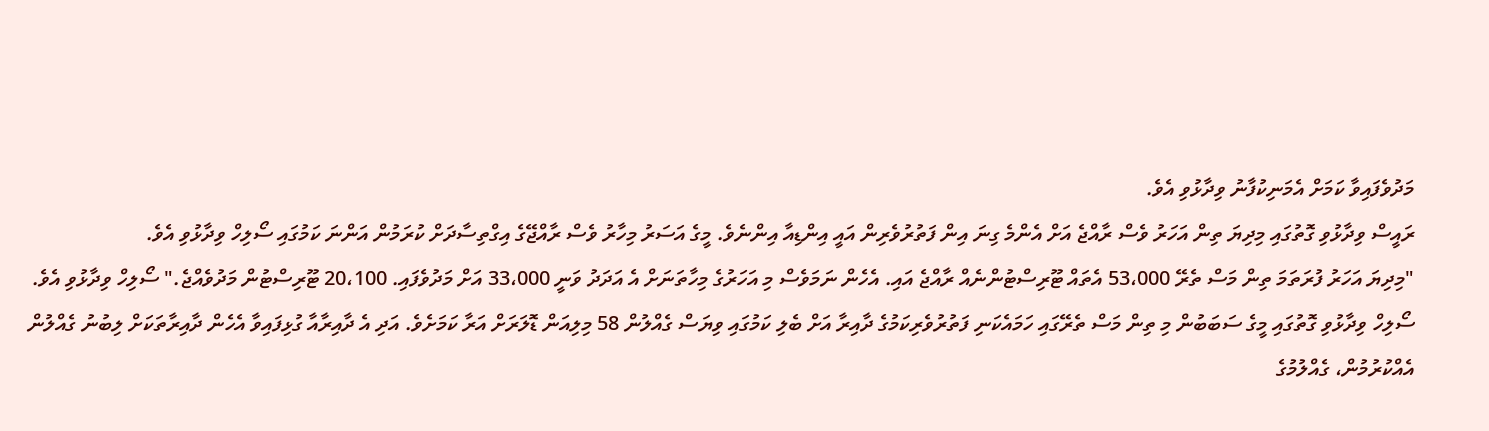މަދުވެފައިވާ ކަމަށް އެމަނިކުފާނު ވިދާޅުވި އެވެ.
ރައީސް ވިދާޅުވި ގޮތުގައި މިދިޔަ ތިން އަހަރު ވެސް ރާއްޖެ އަށް އެންމެ ގިނަ އިން ފަތުރުވެރިން އައީ އިންޑިއާ އިންނެވެ. މީގެ އަސަރު މިހާރު ވެސް ރާއްޖޭގެ އިގްތިސާދަށް ކުރަމުން އަންނަ ކަމުގައި ސޯލިހް ވިދާޅުވި އެވެ.
"މިދިޔަ އަހަރު ފުރަތަމަ ތިން މަސް ތެރޭ 53،000 އެތައް ޓޫރިސްޓުންނެއް ރާއްޖެ އައި. އެހެން ނަމަވެސް މި އަހަރުގެ މިހާތަނަށް އެ އަދަދު ވަނީ 33،000 އަށް މަދުވެފައި. 20،100 ޓޫރިސްޓުން މަދުވެއްޖެ." ސޯލިހް ވިދާޅުވި އެވެ.
ސޯލިހް ވިދާޅުވި ގޮތުގައި މީގެ ސަބަބުން މި ތިން މަސް ތެރޭގައި ހަމައެކަނި ފަތުރުވެރިކަމުގެ ދާއިރާ އަށް ބެލި ކަމުގައި ވިޔަސް ގެއްލުން 58 މިލިއަން ޑޮލަރަށް އަރާ ކަމަށެވެ. އަދި އެ ދާއިރާއާ ގުޅިފައިވާ އެހެން ދާއިރާތަކަށް ލިބުނު ގެއްލުން އެއްކުރުމުން، ގެއްލުމުގެ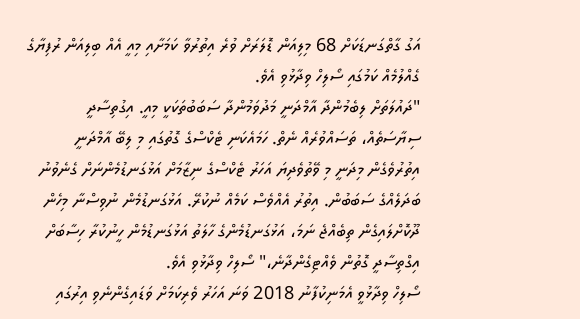އަގު ގާތްގަނޑަކަށް 68 މިލިއަން ޑޮލަރަށް ވުރެ އިތުރުވާ ކަމަށާއި މިއީ އެއް ބިލިއަން ރުފިޔާގެ ގެއްލުމެއް ކަމުގައި ސޯލިހް ވިދާޅުވި އެވެ.
"ދައުލަތަށް ލިބެމުންދާ އާމްދަނީ މަދުވަމުންދާ ސަބަބުތަކަކީ މިއީ. އިގުތިސާދީ ސިޔާސަތެއް، ތަސައްވުރެއް ނެތް. ހަމައެކަނި ޓެކްސްގެ ގޮތުގައި މި ލިބޭ އާމްދަނީ އިތުރުވެގެން މިދަނީ މި ވޭތުވެދިޔަ އަހަރު ޓެކްސްގެ ނިޒާމަށް އަޅުގަނޑުމެންނަށް ގެނެވުނު ބަދަލެއްގެ ސަބަބުން. އިތުރު އެއްވެސް ކަމެއް ނުކުރޭ. އަޅުގަނޑުމެން ނުވިސްނާ މިހެން ދޫކޮށްލައިގެން ތިބެއްޖެ ނަމަ، އަޅުގަނޑުމެންގެ ހާލަތު އަޅުގަނޑުމެން ހީނުކުރާ ހިސާބަށް އިގްތިސާދީ ގޮތުން ވެއްޓިގެންދާނެ،" ސޯލިހް ވިދާޅުވި އެވެ.
ސޯލިހް ވިދާޅުވީ އެމަނިކުފާނު 2018 ވަނަ އަހަރު ވެރިކަމަށް ވަޑައިގެންނެވި އިރުގައި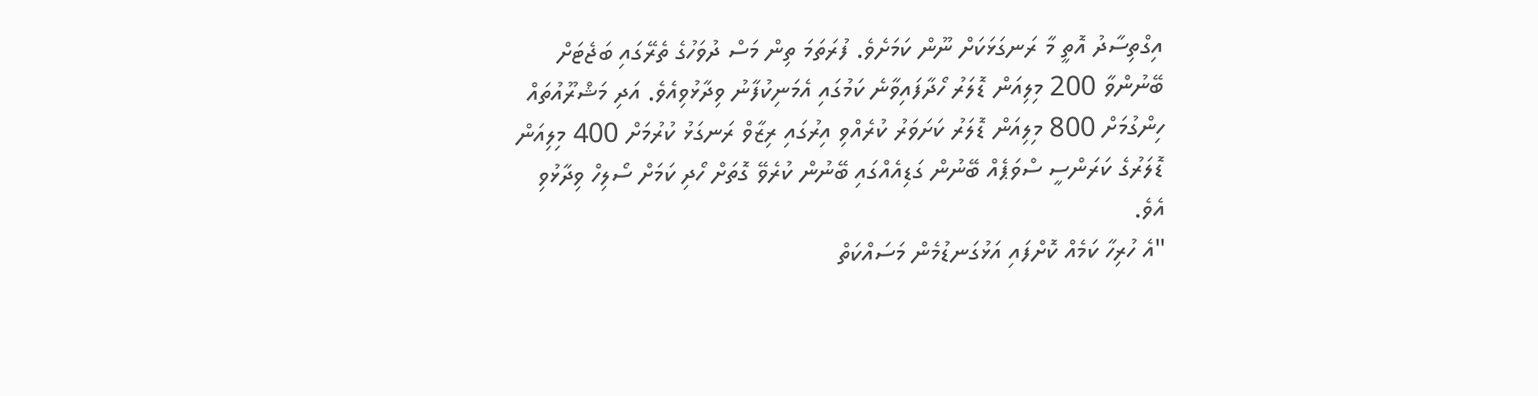އިގްތިސާދު އޮތީ މާ ރަނގަޅަކަށް ނޫން ކަމަށެވެ. ފުރަތަމަ ތިން މަސް ދުވަހުގެ ތެރޭގައި ބަޖެޓަށް ބޭނުންވާ 200 މިލިއަން ޑޮލަރު ހޯދާފައިވާނެ ކަމުގައި އެމަނިކުފާނު ވިދާޅުވިއެވެ. އަދި މަޝްރޫއުތައް ހިންގުމަށް 800 މިލިއަން ޑޮލަރު ކަށަވަރު ކުރެއްވި އިރުގައި ރިޒާވް ރަނގަޅު ކުރުމަށް 400 މިލިއަން ޑޮލަރުގެ ކަރަންސީ ސްވަޕެއް ބޭނުން ގަޑިއެއްގައި ބޭނުން ކުރެވޭ ގޮތަށް ހޯދި ކަމަށް ސޯލިހް ވިދާޅުވި އެވެ.
"އެ ހުރިހާ ކަމެއް ކޮށްފައި އަޅުގަނޑުމެން މަސައްކަތް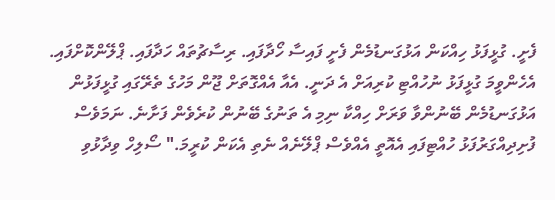ފެށީ. ގުޅީފަޅު ހިއްކަން އަޅުގަނޑުމެން ފެށީ ފައިސާ ހޯދާފައި. ރިސާޗުތައް ހަދާފައި. ޕްލޭންކޮށްފައި. އެހެންވީމަ ގުޅީފަޅު ނުހުއްޓި ކުރިއަށް އެ ދަނީ. އެއާ އެއްގޮތަށް ޖޫން މަހުގެ ތެރޭގައި ގުޅީފަޅުން އަޅުގަނޑުމެން ބޭނުންވާ ވަރަށް ހިއްކާ ނިމި އެ ތަނުގެ ބޭނުން ކުރެވެން ފަށާނެ. ނަމަވެސް ފުށިދިއްގަރުފަޅު ހުއްޓިފައި އެއޮތީ އެއްވެސް ޕްލޭނެއް ނެތި އެކަން ކުރީމަ." ސޯލިހް ވިދާޅުވި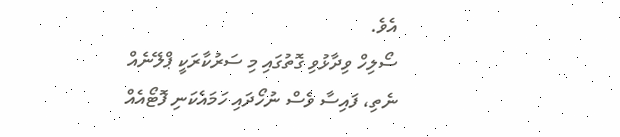އެވެ.
ސޯލިހް ވިދާޅުވި ގޮތުގައި މި ސަރުކާރަކީ ޕްލޭނެއް ނެތި، ފައިސާ ވެސް ނުހޯދައި ހަމައެކަނި ފޮޓޯއެއް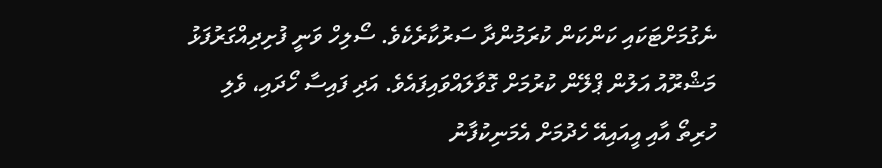ނެގުމަށްޓަކައި ކަންކަން ކުރަމުންދާ ސަރުކާރެކެވެ. ސޯލިހް ވަނީ ފުށިދިއްގަރުފަޅު މަޝްރޫއު އަލުން ޕްލޭން ކުރުމަށް ގޮވާލައްވައިފައެވެ. އަދި ފައިސާ ހޯދައި، ވެލި ހުރިތޯ އާއި އީއައިއޭ ހެދުމަށް އެމަނިކުފާނު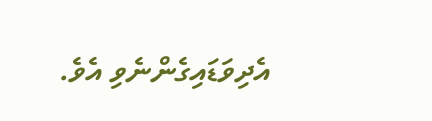އެދިވަޑައިގެންނެވި އެވެ.